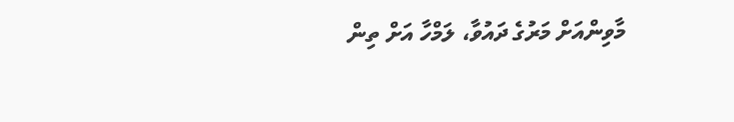މާވިންއަށް މަރުގެ ދައުވާ، ލަމްހާ އަށް ތިން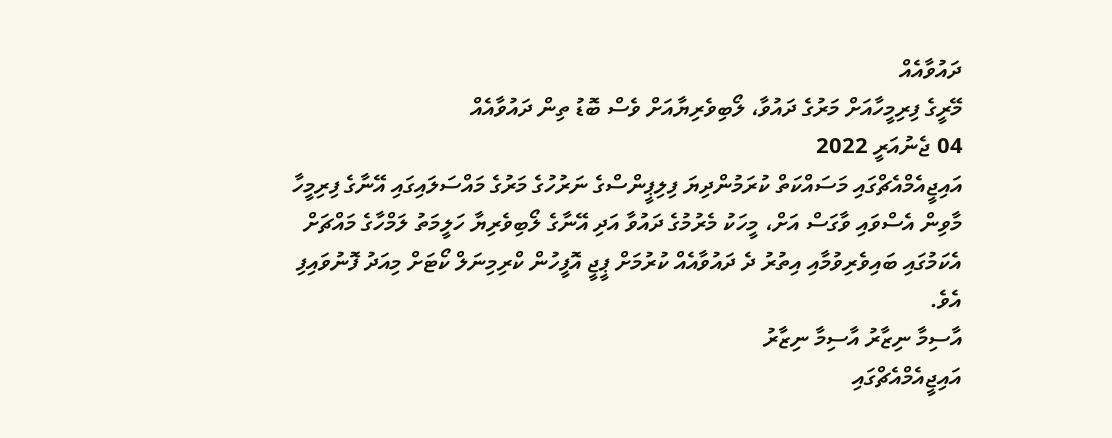ދައުވާއެއް
މޭރީގެ ފިރިމީހާއަށް މަރުގެ ދައުވާ، ލޯބިވެރިޔާއަށް ވެސް ބޮޑު ތިން ދައުވާއެއް
04 ޖެނުއަރީ 2022
އައިޖީއެމްއެޗްގައި މަސައްކަތް ކުރަމުންދިޔަ ފިލިޕީންސްގެ ނަރުހުގެ މަރުގެ މައްސަލައިގައި އޭނާގެ ފިރިމީހާ މާވިން އެސްވައި ވާގަސް އަށް، މީހަކު މެރުމުގެ ދައުވާ އަދި އޭނާގެ ލޯބިވެރިޔާ ހަލީމަތު ލަމްހާގެ މައްޗަށް އެކަމުގައި ބައިވެރިވުމާއި އިތުރު ދެ ދައުވާއެއް ކުރުމަށް ޕީޖީ އޮފީހުން ކްރިމިނަލް ކޯޓަށް މިއަދު ފޮނުވައިފި އެވެ.
އާސިމާ ނިޒާރު އާސިމާ ނިޒާރު
އައިޖީއެމްއެޗްގައި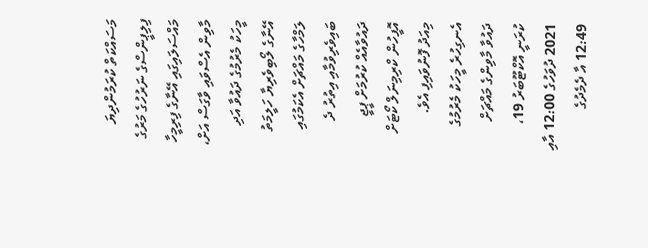މަސައްކަތް ކުރަމުންދިޔަ ފިލިޕީންސްގެ ނަރުހުގެ މަރުގެ މައްސަލައިގައި އޭނާގެ ފިރިމީހާ މާވިން އެސްވައި ވާގަސް އަށް، މީހަކު މެރުމުގެ ދައުވާ އަދި އޭނާގެ ލޯބިވެރިޔާ ހަލީމަތު ލަމްހާގެ މައްޗަށް އެކަމުގައި ބައިވެރިވުމާއި އިތުރު ދެ ދައުވާއެއް ކުރުމަށް ޕީޖީ އޮފީހުން ކްރިމިނަލް ކޯޓަށް މިއަދު ފޮނުވައިފި އެވެ.
އެނގިހުރެ މީހަކު މެރުމުގެ ދައުވާ މާވިންގެ މައްޗަށް ކުރަނީ އޮކްޓޫބަރު 19، 2021 ދުވަހުގެ 12:00 އާއި 12:49 އާ ދެމެދުގެ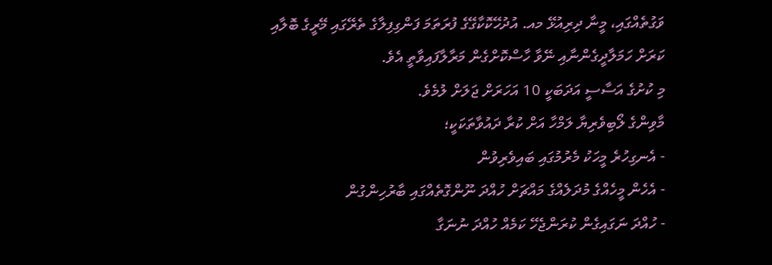ވަގުތެއްގައި، މީނާ ދިރިއުޅޭ މއ. އުދުހޭކޮކާގޭގެ ފުރަތަމަ ފަންގިފިލާގެ ތެރޭގައި މޭރީގެ ބޮލާއި ކަރަށް ހަމަލާދީގެންނާއި ނޭވާ ހާސްކޮށްގެން މަރާލާފައިވާތީ އެވެ.
މި ކުށުގެ އަސާސީ އަދަބަކީ 10 އަހަރަށް ޖަލަށް ލުމެވެ.
މާވިންގެ ލޯބިވެރިޔާ ލަމްހާ އަށް ކުރާ ދައުވާތަކަކީ؛
- އެނގިހުރެ މީހަކު މެރުމުގައި ބައިވެރިވުން
- އެހެން މީހެއްގެ މުދަލެއްގެ މައްޗަށް ހުއްދަ ނޫންގޮތެއްގައި ބާރުހިންގުން
- ހުއްދަ ނަގައިގެން ކުރަންޖެހޭ ކަމެއް ހުއްދަ ނުނަގާ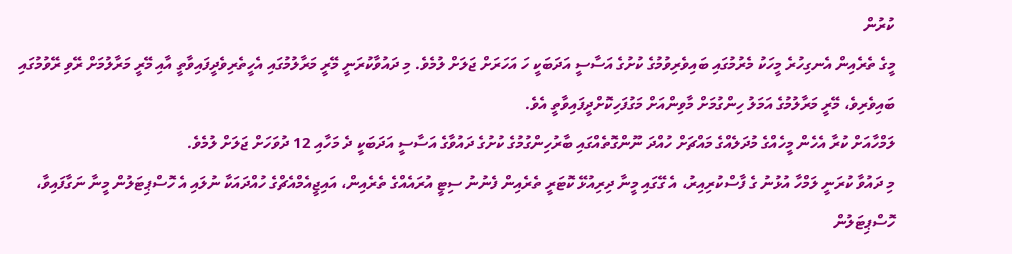ކުރުން
މީގެ ތެރެއިން އެނގިހުރެ މީހަކު މެރުމުގައި ބައިވެރިވުމުގެ ކުށުގެ އަސާސީ އަދަބަކީ ހަ އަހަރަށް ޖަލަށް ލުމެވެ. މި ދައުވާކުރަނީ މޭރީ މަރާލުމުގައި އެހީތެރިވެދީފައިވާތީ އާއި މޭރީ މަރާލުމަށް ރޭވި ރޭވުމުގައި ބައިވެރިވެ، މޭރީ މަރާލުމުގެ އަމަލު ހިންގުމަށް މާވިންއަށް މަގުފަހިކޮށްދީފައިވާތީ އެވެ.
ލަމްހާއަށް ކުރާ އެހެން މީހެއްގެ މުދަލެއްގެ މައްޗަށް ހުއްދަ ނޫންގޮތެއްގައި ބާރުހިންގުމުގެ ކުށުގެ ދައުވާގެ އަސާސީ އަދަބަކީ ދެ މަހާއި 12 ދުވަހަށް ޖަލަށް ލުމެވެ.
މި ދައުވާ ކުރަނީ ލަމްހާ އުޅުނު ގެ ފާސްކުރިއިރު، އެ ގޭގައި މީނާ ދިރިއުޅޭ ކޮޓަރީ ތެރެއިން ފެނުނު ސިޓީ އުރައެއްގެ ތެރެއިން، އައިޖީއެމްއެޗްގެ ހުއްދައަކާ ނުލައި އެ ހޮސްޕިޓަލުން މީނާ ނަގާފައިވާ، ހޮސްޕިޓަލުން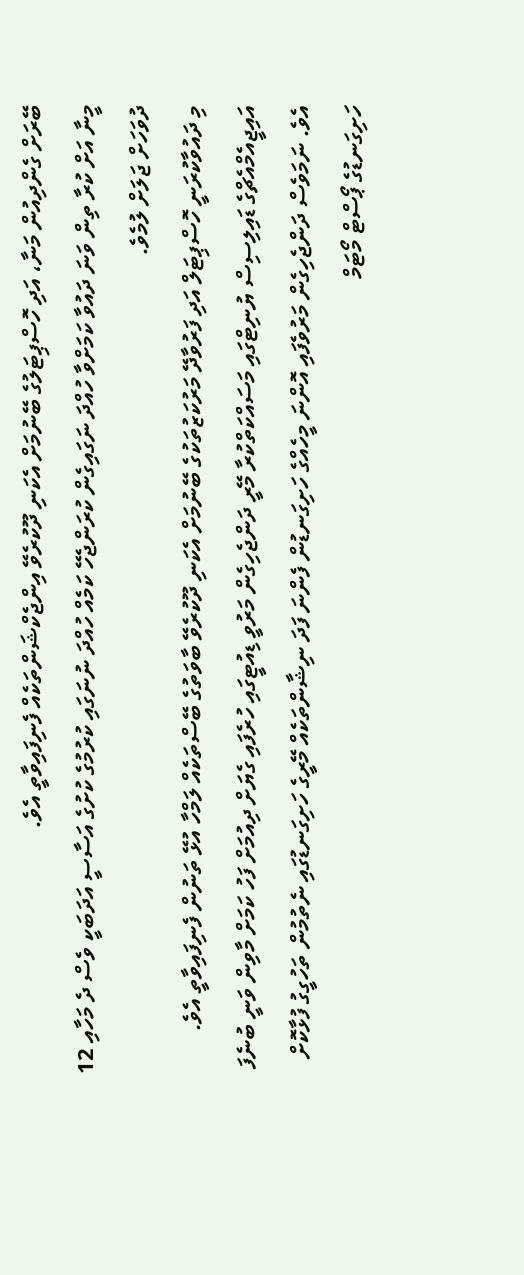ބޭރަށް ގެންދިއުން މަނާ، އަދި ހޮސްޕިޓަލުގެ ބޭނުމަށް އެކަނި ދޫކުރެވޭ އިންޖެކްޝަންތަކެއް ފެނިފައިވާތީ އެވެ.
މީނާ އަށް ކުރާ ތިން ވަނަ ދައުވާ ކަމަށްވާ ހުއްދަ ނަގައިގެން ކުރަންޖެހޭ ކަމެއް ހުއްދަ ނުނަގައި ކުރުމުގެ ކުށުގެ އަސާސީ އަދަބަކީ ވެސް ދެ މަހާއި 12 ދުވަހަށް ޖަލަށް ލުމެވެ.
މި ދައުވާކުރަނީ ހޮސްޕިޓަލް އަދި ފަރުވާދޭ މަރުކަޒުތަކުގެ ބޭނުމަށް އެކަނި ދޫކުރެވޭ ބާވަތުގެ ބޭސްތަކެއް ލަމްހާ އުޅޭ ތަނުން ފެނިފައިވާތީ އެވެ.
އައިޖީއެމްއެޗްގެ ޑައިލިސިސް ޔުނިޓްގައި މަސައްކަތްކުރާ މޭރީ ދަންޖެހިގެން މަރުވީ ޑިއުޓީގައި ހުރެފައި ގެޔަށް ދިއުމަށް ފަހު ކަމަށް މާވިން ވަނީ ބުނެފަ އެވެ. ނަމަވެސް ދަންޖެހިގެން މަރުވެފައި އޮންނަ މީހެއްގެ ހަށިގަނޑުން ފެންނަ ފަދަ ނިޝާންތަކެއް މޭރީގެ ހަށިގަނޑުގައި ނެތުމުން ތަހުގީގު ފުޅާކޮށް ހަށިގަނޑުގެ ޕޯސްޓް މޯޓަމް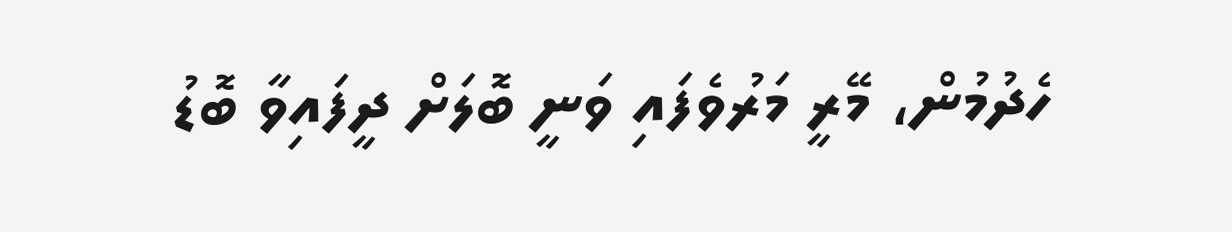ހެދުމުން، މޭރީ މަރުވެފައި ވަނީ ބޮލަށް ދީފައިވާ ބޮޑު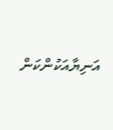އަނިޔާއަކުންކަން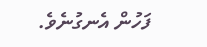ފަހުން އެނގުނެވެ.